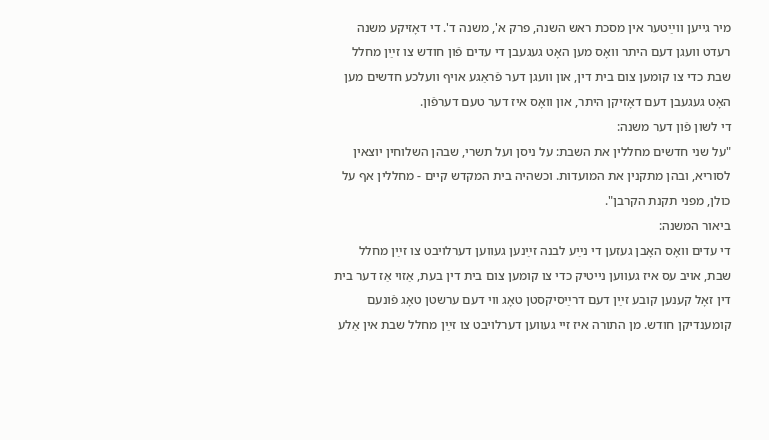מיר גייען ווײַטער אין מסכת ראש השנה, פרק א', משנה ד'. די דאָזיקע משנה רעדט וועגן דעם היתר וואָס מען האָט געגעבן די עדים פֿון חודש צו זײַן מחלל שבת כדי צו קומען צום בית דין, און וועגן דער פֿראַגע אויף וועלכע חדשים מען האָט געגעבן דעם דאָזיקן היתר, און וואָס איז דער טעם דערפֿון.
די לשון פֿון דער משנה:
"על שני חדשים מחללין את השבת: על ניסן ועל תשרי, שבהן השלוחין יוצאין לסוריא, ובהן מתקנין את המועדות. וכשהיה בית המקדש קיים - מחללין אף על כולן, מפני תקנת הקרבן".
ביאור המשנה:
די עדים וואָס האָבן געזען די נײַע לבנה זײַנען געווען דערלויבט צו זײַן מחלל שבת, אויב עס איז געווען נייטיק כדי צו קומען צום בית דין בעת, אַזוי אַז דער בית דין זאָל קענען קובע זײַן דעם דרײַסיקסטן טאָג ווי דעם ערשטן טאָג פֿונעם קומענדיקן חודש. מן התורה איז זיי געווען דערלויבט צו זײַן מחלל שבת אין אַלע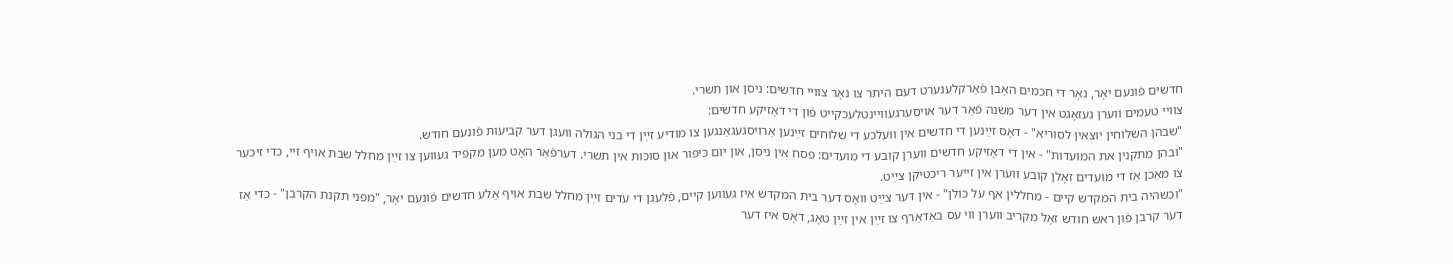חדשים פֿונעם יאָר, נאָר די חכמים האָבן פֿאַרקלענערט דעם היתר צו נאָר צוויי חדשים: ניסן און תשרי.
צוויי טעמים ווערן געזאָגט אין דער משנה פֿאַר דער אויסערגעוויינטלעכקייט פֿון די דאָזיקע חדשים:
"שבהן השלוחין יוצאין לסוריא" - דאָס זײַנען די חדשים אין וועלכע די שלוחים זײַנען אַרויסגעגאַנגען צו מודיע זײַן די בני הגולה וועגן דער קביעות פֿונעם חודש.
"ובהן מתקנין את המועדות" - אין די דאָזיקע חדשים ווערן קובע די מועדים: פּסח אין ניסן, און יום כּיפּור און סוכּות אין תשרי. דערפֿאַר האָט מען מקפּיד געווען צו זײַן מחלל שבת אויף זיי, כדי זיכער צו מאַכן אַז די מועדים זאָלן קובע ווערן אין זייער ריכטיקן צײַט.
"וכשהיה בית המקדש קיים - מחללין אף על כולן" - אין דער צײַט וואָס דער בית המקדש איז געווען קיים, פֿלעגן די עדים זײַן מחלל שבת אויף אַלע חדשים פֿונעם יאָר, "מפני תקנת הקרבן" - כדי אַז דער קרבן פֿון ראש חודש זאָל מקריב ווערן ווי עס באַדאַרף צו זײַן אין זײַן טאָג, דאָס איז דער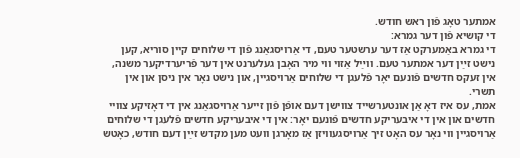אמתער טאָג פֿון ראש חודש.
די קושיא פֿון דער גמרא:
די גמרא באַמערקט אַז דער ערשטער טעם, די אַרויסגאַנג פֿון די שלוחים קיין סוריא, קען נישט זײַן דער אמתער טעם. ווײַל אַזוי ווי מיר האָבן געלערנט אין דער פֿריערדיקער משנה, אין זעקס חדשים פֿונעם יאָר פֿלעגן די שלוחים אַרויסגיין, און נישט נאָר אין ניסן און אין תשרי.
אמת, עס איז דאָ אַן אונטערשייד צווישן דעם אופֿן פֿון זייער אַרויסגאַנג אין די דאָזיקע צוויי חדשים און אין די איבעריקע חדשים פֿונעם יאָר: אין די איבעריקע חדשים פֿלעגן די שלוחים אַרויסגיין ווי נאָר עס האָט זיך אַרויסגעוויזן אַז מאָרגן וועט מען מקדש זײַן דעם חודש, כאָטש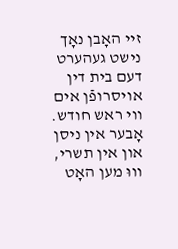זיי האָבן נאָך נישט געהערט דעם בית דין אויסרופֿן אים ווי ראש חודש. אָבער אין ניסן און אין תשרי, וווּ מען האָט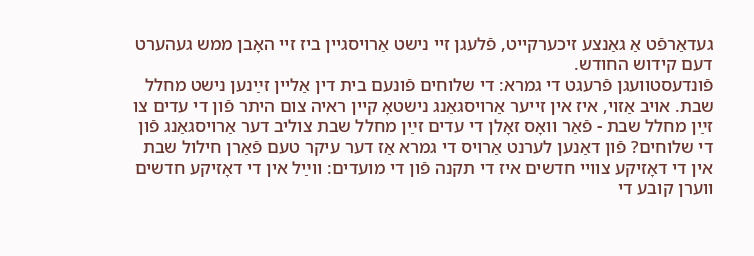געדאַרפֿט אַ גאַנצע זיכערקייט, פֿלעגן זיי נישט אַרויסגיין ביז זיי האָבן ממש געהערט דעם קידוש החודש.
פֿונדעסטוועגן פֿרעגט די גמרא: די שלוחים פֿונעם בית דין אַליין זײַנען נישט מחלל שבת. אויב אַזוי, איז אין זייער אַרויסגאַנג נישטאָ קיין ראיה צום היתר פֿון די עדים צו זײַן מחלל שבת - פֿאַר וואָס זאָלן די עדים זײַן מחלל שבת צוליב דער אַרויסגאַנג פֿון די שלוחים? פֿון דאַנען לערנט אַרויס די גמרא אַז דער עיקר טעם פֿאַרן חילול שבת אין די דאָזיקע צוויי חדשים איז די תקנה פֿון די מועדים: ווײַל אין די דאָזיקע חדשים ווערן קובע די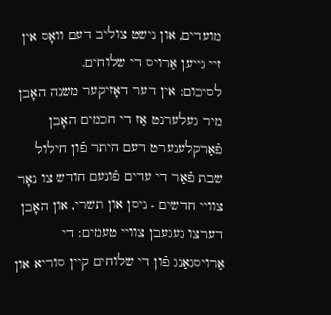מועדים, און נישט צוליב דעם וואָס אין זיי גייען אַרויס די שלוחים.
לסיכום: אין דער דאָזיקער משנה האָבן מיר געלערנט אַז די חכמים האָבן פֿאַרקלענערט דעם היתר פֿון חילול שבת פֿאַר די עדים פֿונעם חודש צו נאָר צוויי חדשים - ניסן און תשרי, און האָבן דערצו געגעבן צוויי טעמים: די אַרויסגאַנג פֿון די שלוחים קיין סוריא און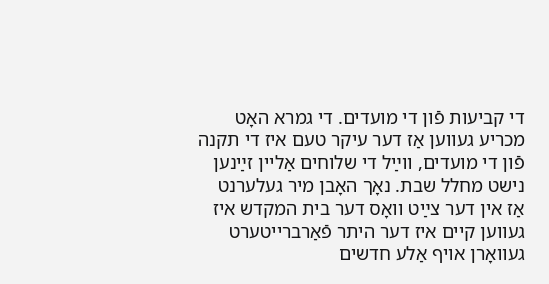די קביעות פֿון די מועדים. די גמרא האָט מכריע געווען אַז דער עיקר טעם איז די תקנה פֿון די מועדים, ווײַל די שלוחים אַליין זײַנען נישט מחלל שבת. נאָך האָבן מיר געלערנט אַז אין דער צײַט וואָס דער בית המקדש איז געווען קיים איז דער היתר פֿאַרברייטערט געוואָרן אויף אַלע חדשים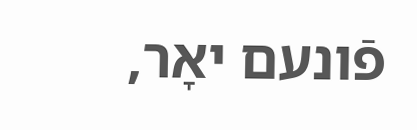פֿונעם יאָר,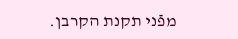מפֿני תקנת הקרבן.